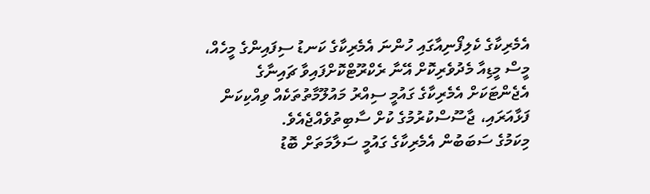އެމެރިކާގެ ކެލިފޯނިއާގައި ހުންނަ އެމެރިކާގެ ކަނޑު ސިފައިންގެ މީހެއް، މީސް މީޑިއާ މެދުވެރިކޮށް އޭނާ ރެކްރޫޓްކޮށްފައިވާ ޗައިނާގެ އެޖެންޓަކަށް އެމެރިކާގެ ގައުމީ ސިއްރު މައުލޫމާތުތަކެއް ވިއްކިކަން ފަޅާއަރައި، ޖާސޫސްކުރުމުގެ ކުށް ސާބިތުވެއްޖެއެވެ.
މިކަމުގެ ސަބަބުން އެމެރިކާގެ ގައުމީ ސަލާމަތަށް ބޮޑު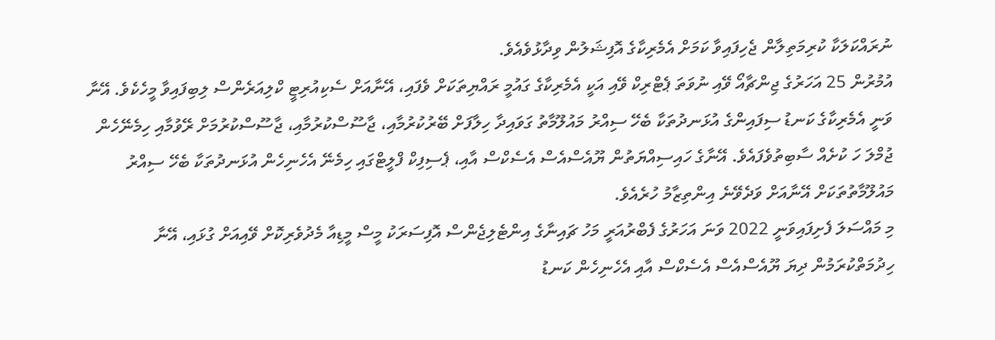ނުރައްކަލަކާ ކުރިމަތިލާން ޖެހިފައިވާ ކަމަށް އެމެރިކާގެ އޮފިޝަލުން ވިދާޅުވެއެވެ.
އުމުރުން 25 އަހަރުގެ ޖިންޗާއޯ ވޭއި ނުވަތަ ޕެޓްރިކް ވޭއި އަކީ އެމެރިކާގެ ގައުމީ ރައްޔިތަކަށް ވެފައި، އޭނާއަށް ސެކިއުރިޓީ ކްލިއަރެންސް ލިބިފައިވާ މީހެކެވެ. އޭނާ ވަނީ އެމެރިކާގެ ކަނޑު ސިފައިންގެ އުޅަނދުތަކާ ބެހޭ ސިއްރު މައުލޫމާތު ގަވައިދާ ހިލާފަށް ބޭރުކުރުމާއި، ޖާސޫސްކުރުމާއި، ޖާސޫސްކުރުމަށް ރޭވުމާއި ހިމެނޭހެން ޖުމްލަ ހަ ކުށެއް ސާބިތުވެފައެވެ. އޭނާގެ ހައިސިއްޔަތުން ޔޫއެސްއެސް އެސެކްސް އާއި، ޕެސިފިކް ފްލީޓްގައި ހިމެނޭ އެހެނިހެން އުޅަނދުތަކާ ބެހޭ ސިއްރު މައުލޫމާތުތަކަށް އޭނާއަށް ވަދެވޭނެ އިންތިޒާމު ހުރެއެވެ.
މި މައްސަލަ ފެށިފައިވަނީ 2022 ވަނަ އަހަރުގެ ފެބްރުއަރީ މަހު ޗައިނާގެ އިންޓެލިޖެންސް އޮފިސަރަކު މީސް މީޑިއާ މެދުވެރިކޮށް ވޭއިއަށް ގުޅައި، އޭނާ ހިދުމަތްކުރަމުން ދިޔަ ޔޫއެސްއެސް އެސެކްސް އާއި އެހެނިހެން ކަނޑު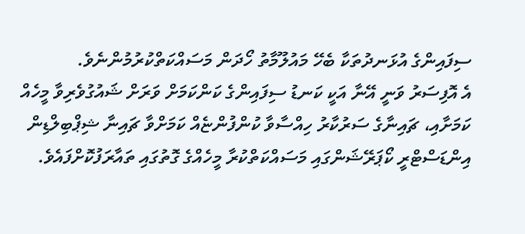ސިފައިންގެ އުޅަނދުތަކާ ބެހޭ މައުލޫމާތު ހޯދަން މަސައްކަތްކުރުމުންނެވެ.
އެ އޮފިސަރު ވަނީ އޭނާ އަކީ ކަނޑު ސިފައިންގެ ކަންކަމަށް ވަރަށް ޝައުގުވެރިވާ މީހެއް ކަމަށާއި، ޗައިނާގެ ސަރުކާރު ހިއްސާވާ ކުންފުންޏެއް ކަމަށްވާ ޗައިނާ ޝިޕްބިލްޑިން އިންޑަސްޓްރީ ކޯޕަރޭޝަންގައި މަސައްކަތްކުރާ މީހެއްގެ ގޮތުގައި ތައާރަފުކޮށްފައެވެ.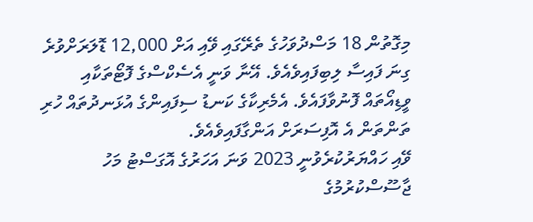މިގޮތުން 18 މަސްދުވަހުގެ ތެރޭގައި ވޭއި އަށް 12,000 ޑޮލަރަށްވުރެ ގިނަ ފައިސާ ލިބިފައިވެއެވެ. އޭނާ ވަނީ އެސެކްސްގެ ފޮޓޯތަކާއި ވީޑިއޯތައް ފޮނުވާފައެވެ. އެމެރިކާގެ ކަނޑު ސިފައިންގެ އުޅަނދުތައް ހުރި ތަންތަން އެ އޮފިސަރަށް އަންގާފައިވެއެވެ.
ވޭއި ހައްޔަރުކުރެވުނީ 2023 ވަނަ އަހަރުގެ އޮގަސްޓު މަހު ޖާސޫސްކުރުމުގެ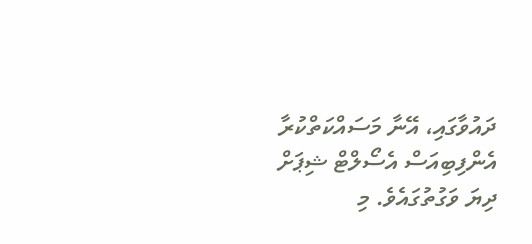ދައުވާގައި، އޭނާ މަސައްކަތްކުރާ އެންފިބިއަސް އެސޯލްޓް ޝިޕަށް ދިޔަ ވަގުތުގައެވެ. މި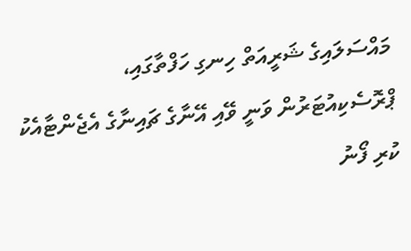މައްސަލައިގެ ޝަރީއަތް ހިނގި ހަފްތާގައި، ޕްރޮސެކިއުޓަރުން ވަނީ ވޭއި އޭނާގެ ޗައިނާގެ އެޖެންޓާއެކު ކުރި ފޯނު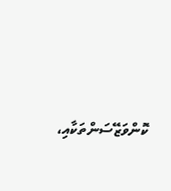ކޮންވަޒޭސަންތަކާއި،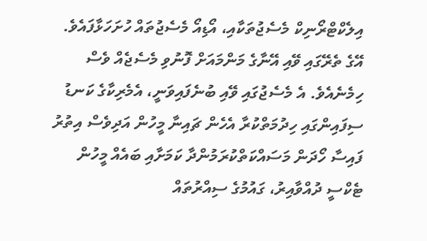އިލެކްޓްރޯނިކް މެސެޖުތަކާއި، އޯޑިއޯ މެސެޖުތައް ހުށަހަޅާފައެވެ. އޭގެ ތެރޭގައި ވޭއި އޭނާގެ މަންމައަށް ފޮނުވި މެސެޖެއް ވެސް ހިމެނެއެވެ. އެ މެސެޖުގައި ވޭއި ބުނެފައިވަނީ، އެމެރިކާގެ ކަނޑު ސިފައިންގައި ހިދުމަތްކުރާ އެހެން ޗައިނާ މީހުން އަދިވެސް އިތުރު ފައިސާ ހޯދަން މަސައްކަތްކުރަމުންދާ ކަމަށާއި ބައެއް މީހުން ޓެކްސީ ދުއްވާއިރު، ގައުމުގެ ސިއްރުތައް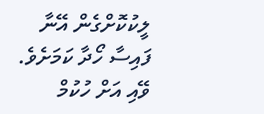ލީކުކޮށްގެން އޭނާ ފައިސާ ހޯދާ ކަމަށެވެ.
ވޭއި އަށް ހުކުމް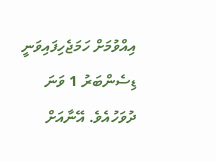އިއްވުމަށް ހަމަޖެހިފައިވަނީ ޑިސެންބަރު 1 ވަނަ ދުވަހުއެވެ. އޭނާއަށް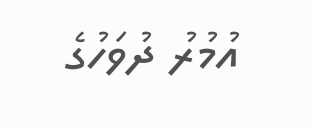އުމުރު ދުވަހުގެ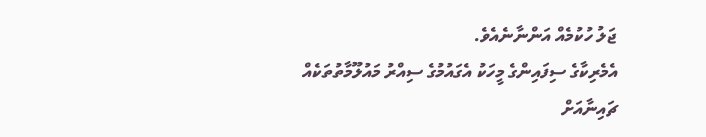ޖަލު ހުކުމެއް އަންނާނެއެވެ.
އެމެރިކާގެ ސިފައިންގެ މީހަކު އެގައުމުގެ ސިއްރު މައުލޫމާތުތަކެއް ޗައިނާއަށް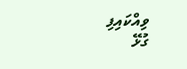ވިއްކައިފި
ގުޅޭ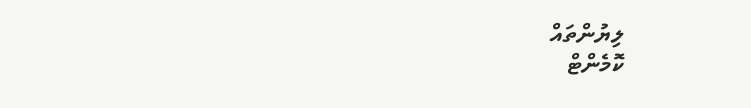ލިޔުންތައް
ކޮމެންޓް